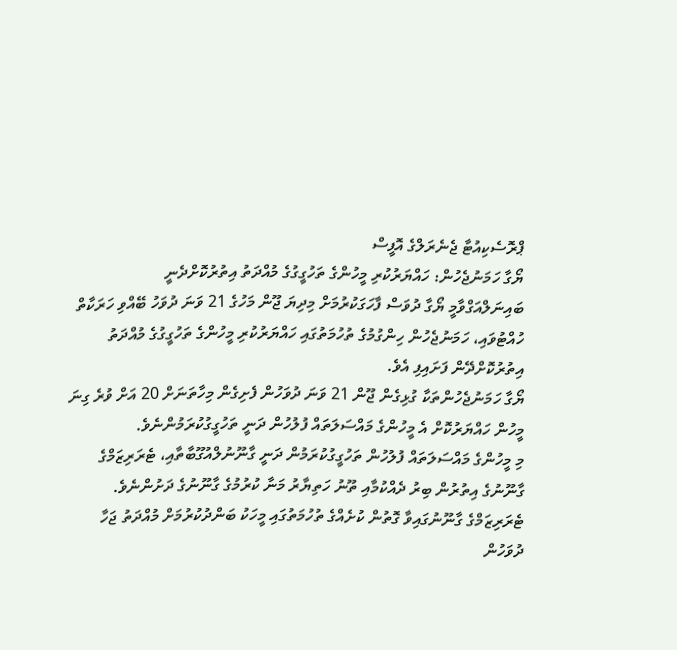ޕްރޮސެކިއުޓާ ޖެނެރަލްގެ އޮފީސް
ޔޯގާ ހަމަނުޖެހުން: ހައްޔަރުކުރި މީހުންގެ ތަހުގީގުގެ މުއްދަތު އިތުރުކޮށްދެނީ
ބައިނަލްއަގްވާމީ ޔޯގާ ދުވަސް ފާހަގަކުރުމަށް މިދިޔަ ޖޫން މަހުގެ 21 ވަނަ ދުވަހު ބޭއްވި ހަރަކާތް ހުއްޓުވައި، ހަމަނުޖެހުން ހިންގުމުގެ ތުހުމަތުގައި ހައްޔަރުކުރި މީހުންގެ ތަހުގީގުގެ މުއްދަތު އިތުރުކޮށްދޭން ފަށައިފި އެވެ.
ޔޯގާ ހަމަނުޖެހުންތަކާ ގުޅިގެން ޖޫން 21 ވަނަ ދުވަހުން ފެށިގެން މިހާތަނަށް 20 އަށް ވުރެ ގިނަ މީހުން ހައްޔަރުކޮށް އެ މީހުންގެ މައްސަލަތައް ފުލުހުން ދަނީ ތަހުގީގުކުރަމުންނެވެ.
މި މީހުންގެ މައްސަލަތައް ފުލުހުން ތަހުގީގުކުރަމުން ދަނީ ގާނޫނުލްއުގޫބާތާއި، ޓެރަރިޒަމްގެ ގާނޫނުގެ އިތުރުން ބިރު ދެއްކުމާއި ތޫނު ހަތިޔާރު މަނާ ކުރުމުގެ ގާނޫނުގެ ދަށުންނެވެ.
ޓެރަރިޒަމްގެ ގާނޫނުގައިވާ ގޮތުން ކުށެއްގެ ތުހުމަތުގައި މީހަކު ބަންދުކުރުމަށް މުއްދަތު ޖަހާ ދުވަހުން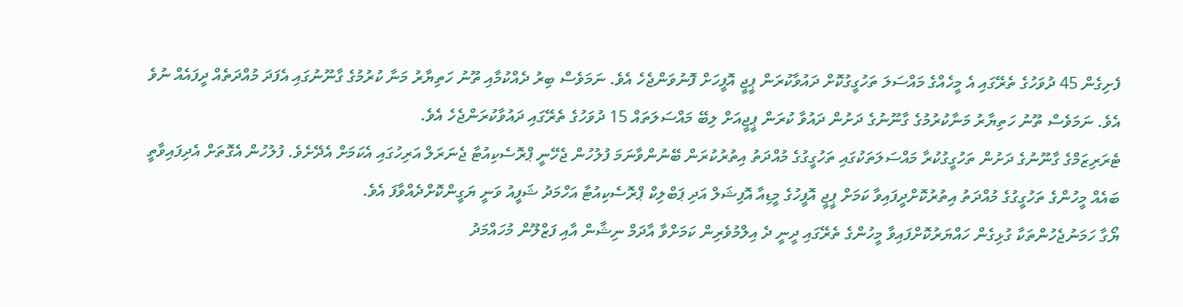ފެށިގެން 45 ދުވަހުގެ ތެރޭގައި އެ މީހެއްގެ މައްސަލަ ތަހުގީގުކޮށް ދައުވާކުރަން ޕީޖީ އޮފީހަށް ފޮނުވަންޖެހެ އެވެ. ނަމަވެސް ބިރު ދެއްކުމާއި ތޫނު ހަތިޔާރު މަނާ ކުރުމުގެ ގާނޫނުގައި އެފަދަ މުއްދަތެއް ދީފައެއް ނުވެ އެވެ. ނަމަވެސް ތޫނު ހަތިޔާރު މަނާކުރުމުގެ ގާނޫނުގެ ދަށުން ދައުވާ ކުރަން ޕީޖީއަށް ލިބޭ މައްސަލަތައް 15 ދުވަހުގެ ތެރޭގައި ދައުވާކުރަންޖެހެ އެވެ.
ޓެރަރިޒަމްގެ ގާނޫނުގެ ދަށުން ތަހުގީގުކުރާ މައްސަލަތަކުގައި ތަހުގީގުގެ މުއްދަތު އިތުރުކުރަން ބޭނުންވާނަމަ ފުލުހުން ޖެހޭނީ ޕްރޮސެކިއުޓާ ޖެނަރަލް އަރިހުގައި އެކަމަށް އެދޭށެވެ. ފުލުހުން އެގޮތަށް އެދިފައިވާތީ ބައެއް މީހުންގެ ތަހުގީގުގެ މުއްދަތު އިތުރުކޮށްދީފައިވާ ކަމަށް ޕީޖީ އޮފީހުގެ މީޑިއާ އޮފިޝަލް އަދި ޕަބްލިކް ޕްރޮސެކިއުޓާ އަހްމަދު ޝަފީއު ވަނީ ޔަގީންކޮށްދެއްވާފަ އެވެ.
ޔޯގާ ހަމަނުޖެހުންތަކާ ގުޅިގެން ހައްޔަރުކޮށްފައިވާ މީހުންގެ ތެރޭގައި ދީނީ ދެ އިލްމުވެރިން ކަމަށްވާ އާދަމް ނިޝާން އާއި ފަޒްލޫން މުހައްމަދު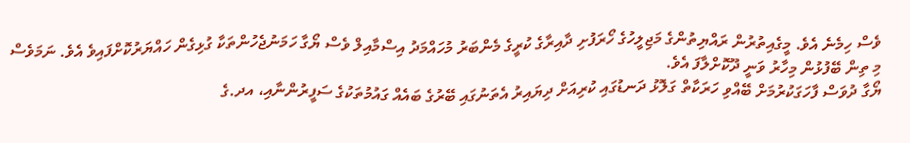ވެސް ހިމެނެ އެވެ. މީގެއިތުރުން ރައްޔިތުންގެ މަޖިލީހުގެ ހޯރަފުށި ދާއިރާގެ ކުރީގެ މެންބަރު މުހައްމަދު އިސްމާއިލް ވެސް ޔޯގާ ހަމަނުޖެހުންތަކާ ގުޅިގެން ހައްޔަރުކޮށްފައިވެ އެވެ. ނަމަވެސް މި ތިން ބޭފުޅުން މިހާރު ވަނީ ދޫކޮށްލާފަ އެވެ.
ޔޯގާ ދުވަސް ފާހަގަކުރުމަށް ބޭއްވި ހަރަކާތް ގަލޮޅު ދަނޑުގައި ކުރިއަށް ދިޔައިރު އެތަނުގައި ބޭރުގެ ބައެއް ގައުމުތަކުގެ ސަފީރުންނާއި، އދ.ގެ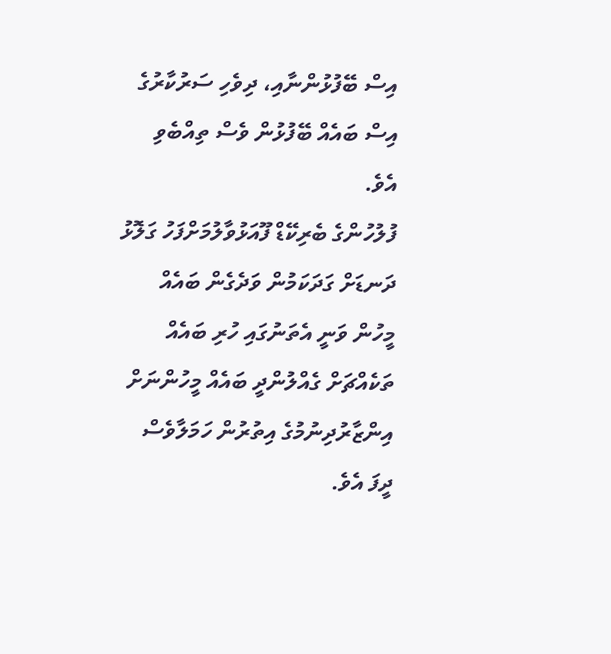އިސް ބޭފުޅުންނާއި، ދިވެހި ސަރުކާރުގެ އިސް ބައެއް ބޭފުޅުން ވެސް ތިއްބެވި އެވެ.
ފުލުހުންގެ ބެރިކޭޑް ފޫއަޅުވާލުމަށްފަހު ގަލޮޅު ދަނޑަށް ގަދަކަމުން ވަދެގެން ބައެއް މީހުން ވަނީ އެތަނުގައި ހުރި ބައެއް ތަކެއްޗަށް ގެއްލުންދީ ބައެއް މީހުންނަށް އިންޒާރުދިނުމުގެ އިތުރުން ހަމަލާވެސް ދީފަ އެވެ.